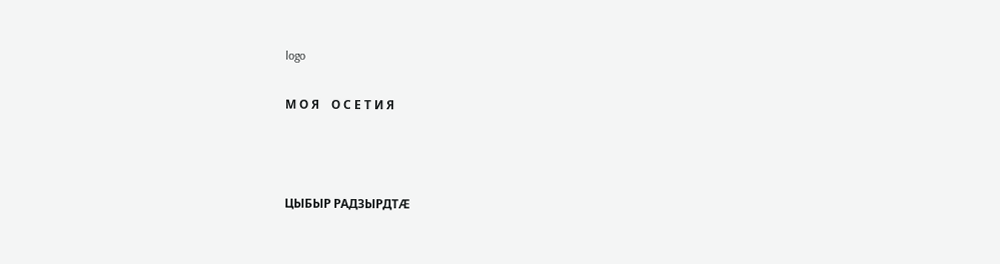logo

М О Я    О С Е Т И Я



ЦЫБЫР РАДЗЫРДТÆ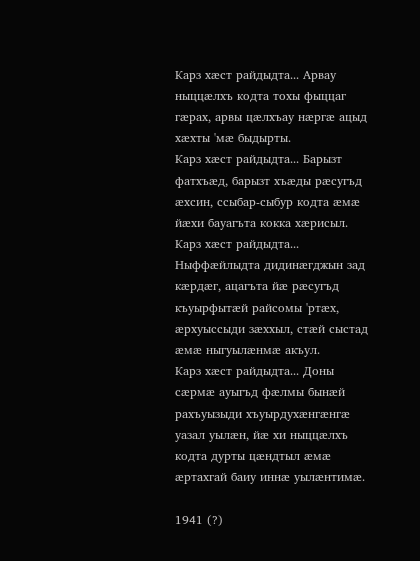Карз хæст райдыдта... Арвау ныццæлхъ кодта тохы фыццаг гæрах, арвы цæлхъау нæргæ ацыд хæхты 'мæ быдырты.
Карз хæст райдыдта... Барызт фатхъæд, барызт хъæды рæсугъд æхсин, ссыбар-сыбур кодта æмæ йæхи бауагъта кокка хæрисыл.
Карз хæст райдыдта... Ныффæйлыдта дидинæгджын зад кæрдæг, ацагъта йæ рæсугъд къуырфытæй райсомы 'ртæх, æрхуыссыди зæххыл, стæй сыстад æмæ ныгуылæнмæ акъул.
Карз хæст райдыдта... Доны сæрмæ ауыгъд фæлмы бынæй рахъуызыди хъуырдухæнгæнгæ уазал уылæн, йæ хи ныццæлхъ кодта дурты цæндтыл æмæ æртахгай баиу иннæ уылæнтимæ.

1941 (?)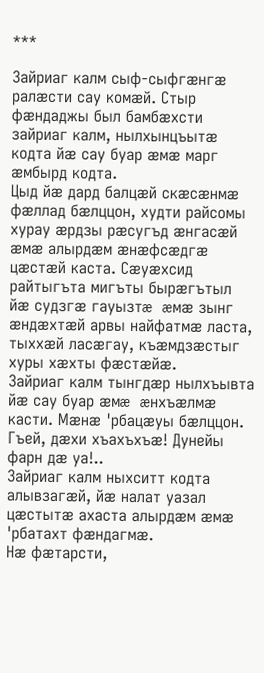***

Зайриаг калм сыф-сыфгæнгæ ралæсти сау комæй. Стыр фæндаджы был бамбæхсти зайриаг калм, нылхынцъытæ кодта йæ сау буар æмæ марг æмбырд кодта.
Цыд йæ дард балцæй скæсæнмæ фæллад бæлццон, худти райсомы хурау æрдзы рæсугъд æнгасæй æмæ алырдæм æнæфсæдгæ цæстæй каста. Сæуæхсид райтыгъта мигъты бырæгътыл йæ судзгæ гауызтæ æмæ зынг æндæхтæй арвы найфатмæ ласта, тыххæй ласæгау, къæмдзæстыг хуры хæхты фæстæйæ.
Зайриаг калм тынгдæр нылхъывта йæ сау буар æмæ æнхъæлмæ касти. Мæнæ 'рбацæуы бæлццон.
Гъей, дæхи хъахъхъæ! Дунейы фарн дæ уа!..
Зайриаг калм ныхситт кодта алывзагæй, йæ налат уазал цæстытæ ахаста алырдæм æмæ 'рбатахт фæндагмæ.
Нæ фæтарсти,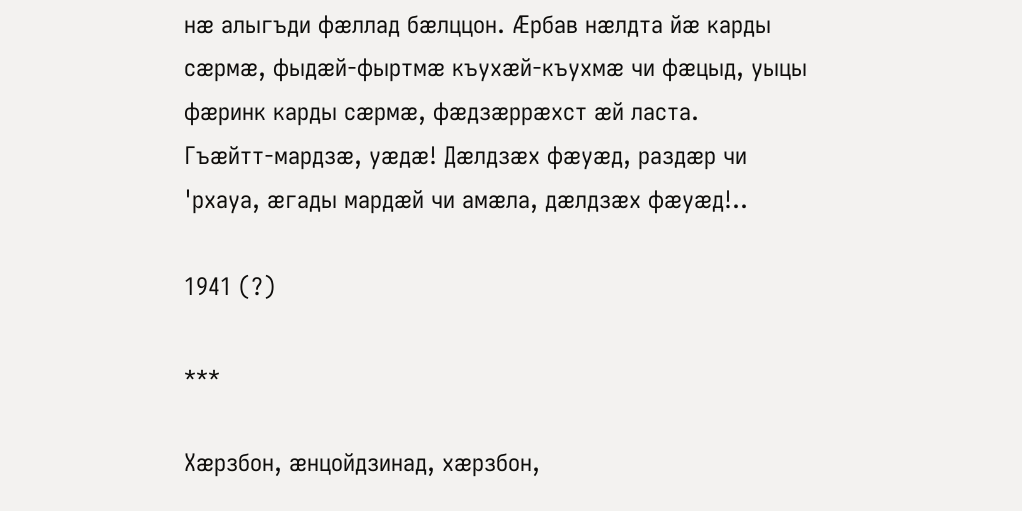нæ алыгъди фæллад бæлццон. Æрбав нæлдта йæ карды сæрмæ, фыдæй-фыртмæ къухæй-къухмæ чи фæцыд, уыцы фæринк карды сæрмæ, фæдзæррæхст æй ласта.
Гъæйтт-мардзæ, уæдæ! Дæлдзæх фæуæд, раздæр чи 'рхауа, æгады мардæй чи амæла, дæлдзæх фæуæд!..

1941 (?)

***

Хæрзбон, æнцойдзинад, хæрзбон,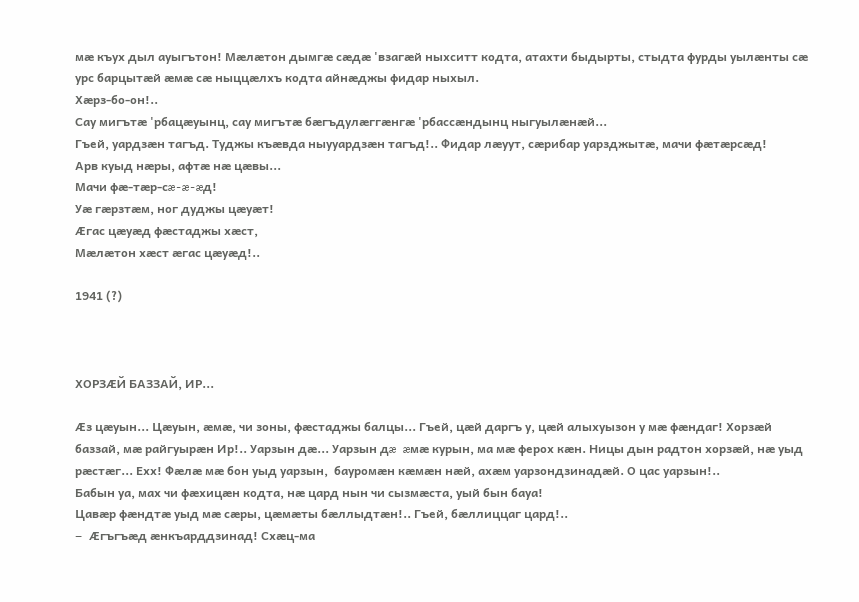мæ къух дыл ауыгътон! Мæлæтон дымгæ сæдæ 'взагæй ныхситт кодта, атахти быдырты, стыдта фурды уылæнты сæ урс барцытæй æмæ сæ ныццæлхъ кодта айнæджы фидар ныхыл.
Хæрз-бо-он!..
Сау мигътæ 'рбацæуынц, сау мигътæ бæгъдулæггæнгæ 'рбассæндынц ныгуылæнæй...
Гъей, уардзæн тагъд. Туджы къæвда ныууардзæн тагъд!.. Фидар лæуут, сæрибар уарзджытæ, мачи фæтæрсæд!
Арв куыд нæры, афтæ нæ цæвы...
Мачи фæ-тæр-сæ-æ-æд!
Уæ гæрзтæм, ног дуджы цæуæт!
Æгас цæуæд фæстаджы хæст,
Мæлæтон хæст æгас цæуæд!..

1941 (?)



ХОРЗÆЙ БАЗЗАЙ, ИР...

Æз цæуын... Цæуын, æмæ, чи зоны, фæстаджы балцы... Гъей, цæй даргъ у, цæй алыхуызон у мæ фæндаг! Хорзæй баззай, мæ райгуырæн Ир!.. Уарзын дæ... Уарзын дæ æмæ курын, ма мæ ферох кæн. Ницы дын радтон хорзæй, нæ уыд рæстæг... Ехх! Фæлæ мæ бон уыд уарзын,  бауромæн кæмæн нæй, ахæм уарзондзинадæй. О цас уарзын!..
Бабын уа, мах чи фæхицæн кодта, нæ цард нын чи сызмæста, уый бын бауа!
Цавæр фæндтæ уыд мæ сæры, цæмæты бæллыдтæн!.. Гъей, бæллиццаг цард!..
– Æгъгъæд æнкъарддзинад! Схæц-ма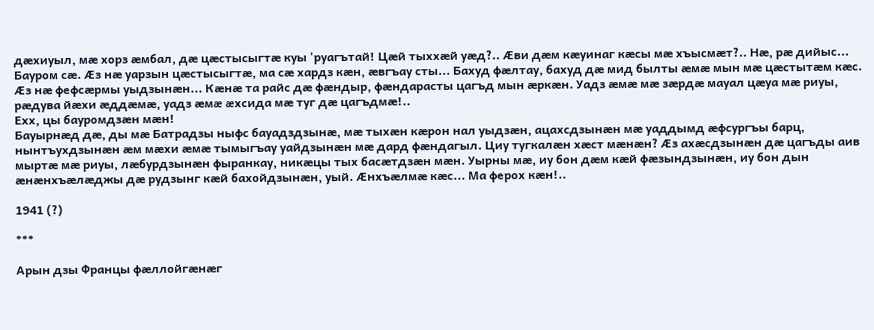дæхиуыл, мæ хорз æмбал, дæ цæстысыгтæ куы 'руагътай! Цæй тыххæй уæд?.. Æви дæм кæуинаг кæсы мæ хъысмæт?.. Нæ, рæ дийыс... Бауром сæ. Æз нæ уарзын цæстысыгтæ, ма сæ хардз кæн, æвгъау сты... Бахуд фæлтау, бахуд дæ мид былты æмæ мын мæ цæстытæм кæс. Æз нæ фефсæрмы уыдзынæн... Кæнæ та райс дæ фæндыр, фæндарасты цагъд мын æркæн. Уадз æмæ мæ зæрдæ мауал цæуа мæ риуы, рæдува йæхи æддæмæ, уадз æмæ æхсида мæ туг дæ цагъдмæ!..
Ехх, цы бауромдзæн мæн!
Бауырнæд дæ, ды мæ Батрадзы ныфс бауадздзынæ, мæ тыхæн кæрон нал уыдзæн, ацахсдзынæн мæ уаддымд æфсургъы барц, нынтъухдзынæн æм мæхи æмæ тымыгъау уайдзынæн мæ дард фæндагыл. Циу тугкалæн хæст мæнæн? Æз ахæсдзынæн дæ цагъды аив мыртæ мæ риуы, лæбурдзынæн фыранкау, никæцы тых басæтдзæн мæн. Уырны мæ, иу бон дæм кæй фæзындзынæн, иу бон дын æнæнхъæлæджы дæ рудзынг кæй бахойдзынæн, уый. Æнхъæлмæ кæс... Ма ферох кæн!..

1941 (?)

***

Арын дзы Францы фæллойгæнæг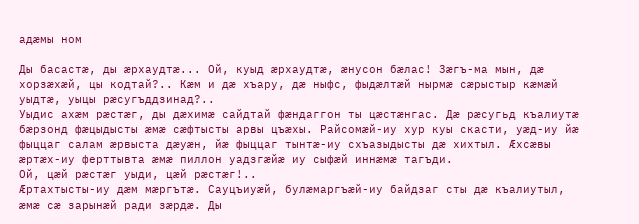адæмы ном

Ды басастæ, ды æрхаудтæ... Ой, куыд æрхаудтæ, æнусон бæлас! Зæгъ-ма мын, дæ хорзæхæй, цы кодтай?.. Кæм и дæ хъару, дæ ныфс, фыдæлтæй нырмæ сæрыстыр кæмæй уыдтæ, уыцы рæсугъддзинад?..
Уыдис ахæм рæстæг, ды дæхимæ сайдтай фæндаггон ты цæстæнгас. Дæ рæсугьд къалиутæ бæрзонд фæцыдысты æмæ сæфтысты арвы цъæхы. Райсомæй-иу хур куы скасти, уæд-иу йæ фыццаг салам æрвыста дæуæн, йæ фыццаг тынтæ-иу схъазыдысты дæ хихтыл. Æхсæвы æртæх-иу ферттывта æмæ пиллон уадзгæйæ иу сыфæй иннæмæ тагъди.
Ой, цæй рæстæг уыди, цæй рæстæг!..
Æртахтысты-иу дæм мæргътæ. Сауцъиуæй, булæмаргъæй-иу байдзаг сты дæ къалиутыл, æмæ сæ зарынæй ради зæрдæ. Ды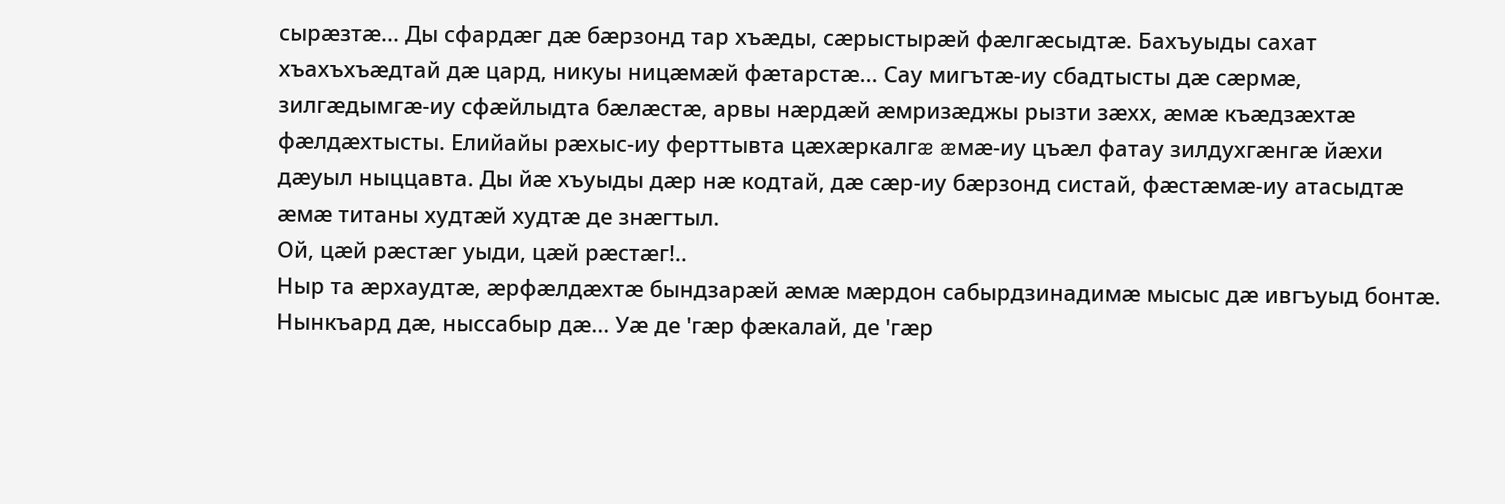сырæзтæ... Ды сфардæг дæ бæрзонд тар хъæды, сæрыстырæй фæлгæсыдтæ. Бахъуыды сахат хъахъхъæдтай дæ цард, никуы ницæмæй фæтарстæ... Сау мигътæ-иу сбадтысты дæ сæрмæ, зилгæдымгæ-иу сфæйлыдта бæлæстæ, арвы нæрдæй æмризæджы рызти зæхх, æмæ къæдзæхтæ фæлдæхтысты. Елийайы рæхыс-иу ферттывта цæхæркалгæ æмæ-иу цъæл фатау зилдухгæнгæ йæхи дæуыл ныццавта. Ды йæ хъуыды дæр нæ кодтай, дæ сæр-иу бæрзонд систай, фæстæмæ-иу атасыдтæ æмæ титаны худтæй худтæ де знæгтыл.
Ой, цæй рæстæг уыди, цæй рæстæг!..
Ныр та æрхаудтæ, æрфæлдæхтæ бындзарæй æмæ мæрдон сабырдзинадимæ мысыс дæ ивгъуыд бонтæ. Нынкъард дæ, ныссабыр дæ... Уæ де 'гæр фæкалай, де 'гæр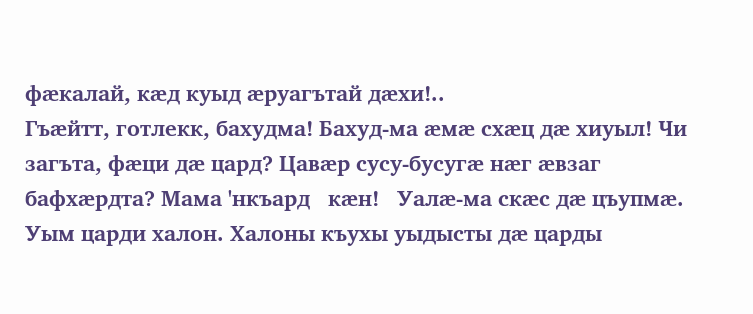фæкалай, кæд куыд æруагътай дæхи!..
Гъæйтт, готлекк, бахудма! Бахуд-ма æмæ схæц дæ хиуыл! Чи загъта, фæци дæ цард? Цавæр сусу-бусугæ нæг æвзаг бафхæрдта? Мама 'нкъард   кæн!   Уалæ-ма скæс дæ цъупмæ. Уым царди халон. Халоны къухы уыдысты дæ царды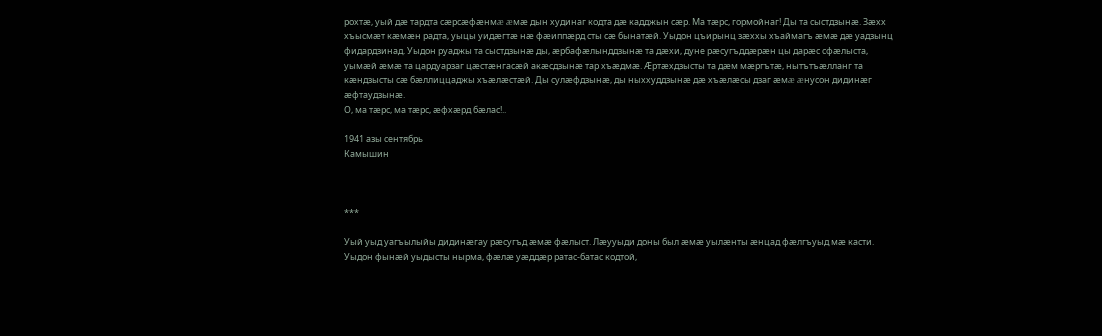рохтæ, уый дæ тардта сæрсæфæнмæ æмæ дын худинаг кодта дæ кадджын сæр. Ма тæрс, гормойнаг! Ды та сыстдзынæ. Зæхх хъысмæт кæмæн радта, уыцы уидæгтæ нæ фæиппæрд сты сæ бынатæй. Уыдон цъирынц зæххы хъаймагъ æмæ дæ уадзынц фидардзинад. Уыдон руаджы та сыстдзынæ ды, æрбафæлынддзынæ та дæхи, дуне рæсугъддæрæн цы дарæс сфæлыста, уымæй æмæ та цардуарзаг цæстæнгасæй акæсдзынæ тар хъæдмæ. Æртæхдзысты та дæм мæргътæ, нытътъæлланг та кæндзысты сæ бæллиццаджы хъæлæстæй. Ды сулæфдзынæ, ды ныххуддзынæ дæ хъæлæсы дзаг æмæ æнусон дидинæг æфтаудзынæ.
О, ма тæрс, ма тæрс, æфхæрд бæлас!..

1941 азы сентябрь
Камышин



***

Уый уыд уагъылыйы дидинæгау рæсугъд æмæ фæлыст. Лæууыди доны был æмæ уылæнты æнцад фæлгъуыд мæ касти. Уыдон фынæй уыдысты нырма, фæлæ уæддæр ратас-батас кодтой,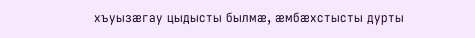хъуызæгау цыдысты былмæ, æмбæхстысты дурты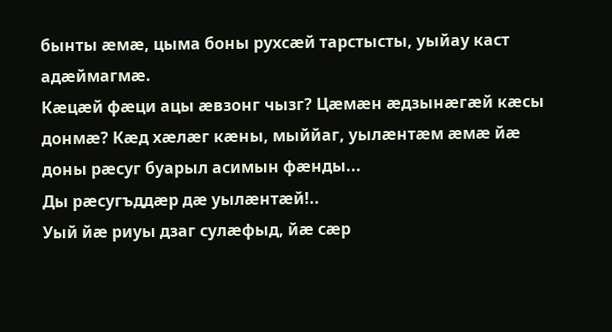бынты æмæ, цыма боны рухсæй тарстысты, уыйау каст адæймагмæ.
Кæцæй фæци ацы æвзонг чызг? Цæмæн æдзынæгæй кæсы донмæ? Кæд хæлæг кæны, мыййаг, уылæнтæм æмæ йæ доны рæсуг буарыл асимын фæнды...
Ды рæсугъддæр дæ уылæнтæй!..
Уый йæ риуы дзаг сулæфыд, йæ сæр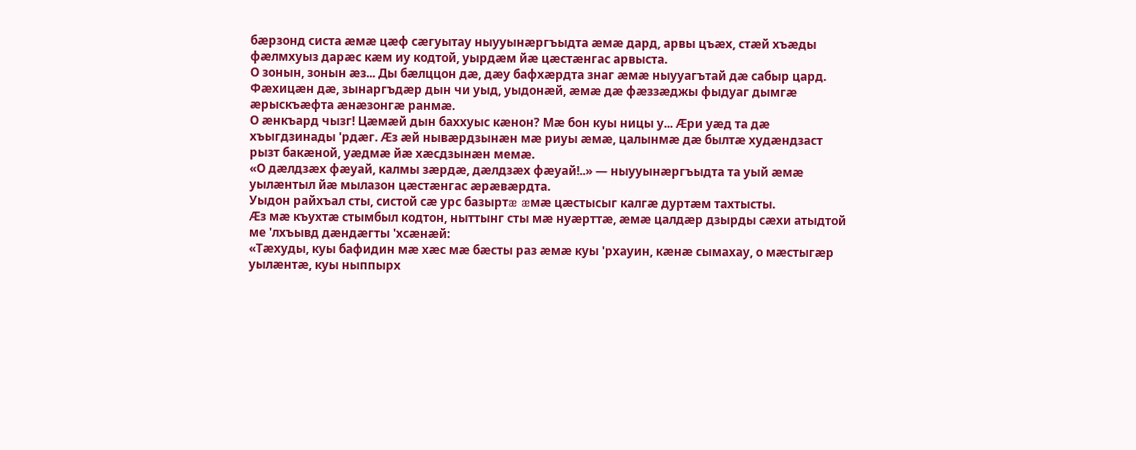бæрзонд систа æмæ цæф сæгуытау ныууынæргъыдта æмæ дард, арвы цъæх, стæй хъæды фæлмхуыз дарæс кæм иу кодтой, уырдæм йæ цæстæнгас арвыста.
О зонын, зонын æз... Ды бæлццон дæ, дæу бафхæрдта знаг æмæ ныууагътай дæ сабыр цард. Фæхицæн дæ, зынаргъдæр дын чи уыд, уыдонæй, æмæ дæ фæззæджы фыдуаг дымгæ æрыскъæфта æнæзонгæ ранмæ.
О æнкъард чызг! Цæмæй дын баххуыс кæнон? Мæ бон куы ницы у... Æри уæд та дæ хъыгдзинады 'рдæг. Æз æй нывæрдзынæн мæ риуы æмæ, цалынмæ дæ былтæ худæндзаст рызт бакæной, уæдмæ йæ хæсдзынæн мемæ.
«О дæлдзæх фæуай, калмы зæрдæ, дæлдзæх фæуай!..» — ныууынæргъыдта та уый æмæ уылæнтыл йæ мылазон цæстæнгас æрæвæрдта.
Уыдон райхъал сты, систой сæ урс базыртæ æмæ цæстысыг калгæ дуртæм тахтысты.
Æз мæ къухтæ стымбыл кодтон, ныттынг сты мæ нуæрттæ, æмæ цалдæр дзырды сæхи атыдтой ме 'лхъывд дæндæгты 'хсæнæй:
«Тæхуды, куы бафидин мæ хæс мæ бæсты раз æмæ куы 'рхауин, кæнæ сымахау, о мæстыгæр уылæнтæ, куы ныппырх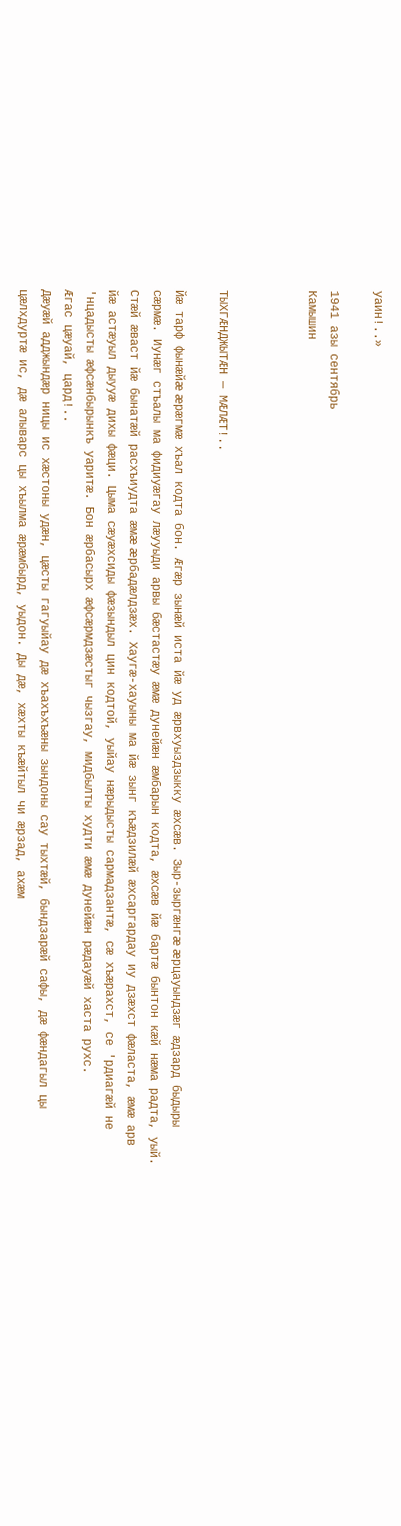уаин!..»

1941 азы сентябрь
Камышин



ТЫХГÆНДЖЫТÆН — МÆЛÆТ!..

Йæ тарф фынæйæ æрæгмæ хъал кодта бон. Æгæр зынæй иста йæ уд æрвхуыздзыкку æхсæв. Зыр-зыргæнгæ æрцауындзæг æдзард быдыры сæрмæ. Иунæг стъалы ма фидиуæгау лæууыди арвы бæстастæу æмæ дунейæн æмбарын кодта, æхсæв йæ бартæ бынтон кæй нæма радта, уый. Стæй æваст йæ бынатæй расхъиудта æмæ æрбадæлдзæх. Хаугæ-хауыны ма йæ зынг къæдзилæй æхсаргардау иу дзæхст фæласта, æмæ арв йæ астæуыл дыууæ дихы фæци. Цыма сæуæхсиды фæзындыл цин кодтой, уыйау нæрыдысты сармадзантæ, сæ хъæрахст, се 'рдиагæй не 'нцадысты æфсæнбырынкъ уаритæ. Бон æрбасырх æфсæрмдзæстыг чызгау, мидбылты худти æмæ дунейæн рæдауæй хаста рухс.
Æгас цæуай, цард!..
Дæуæй адджындæр ницы ис хæстоны удæн, цæсты гагуыйау дæ хъахъхъæны зындоны сау тыхтæй, бындзарæй сафы, дæ фæндагыл цы цæлхдуртæ ис, дæ алыварс цы хъылма æрæмбырд, уыдон. Ды дæ, хæхты къæйтыл чи æрзад, ахæм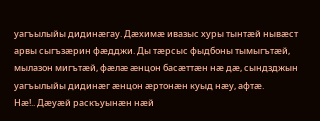уагъылыйы дидинæгау. Дæхимæ ивазыс хуры тынтæй нывæст арвы сыгъзæрин фæдджи. Ды тæрсыс фыдбоны тымыгътæй, мылазон мигътæй, фæлæ æнцон басæттæн нæ дæ, сындзджын уагъылыйы дидинæг æнцон æртонæн куыд нæу, афтæ.
Нæ!.. Дæуæй раскъуынæн нæй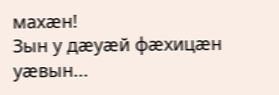махæн!
Зын у дæуæй фæхицæн уæвын...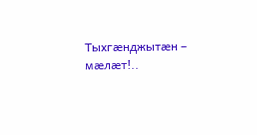Тыхгæнджытæн – мæлæт!..